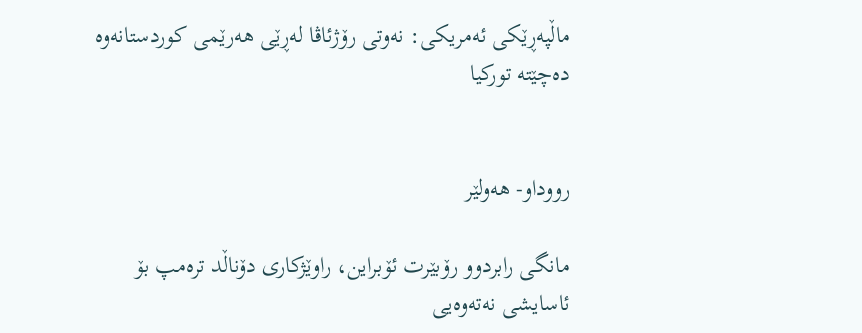ماڵپه‌ڕێكی ئه‌مریكی: نه‌وتی رۆژئاڤا له‌ڕێى هه‌رێمى كوردستانه‌وه‌ ده‌چێته‌ توركیا


رووداو- هه‌ولێر

مانگی رابردوو رۆبێرت ئۆبراین، راوێژكاری دۆناڵد تره‌مپ بۆ ئاسایشی نه‌ته‌وه‌یی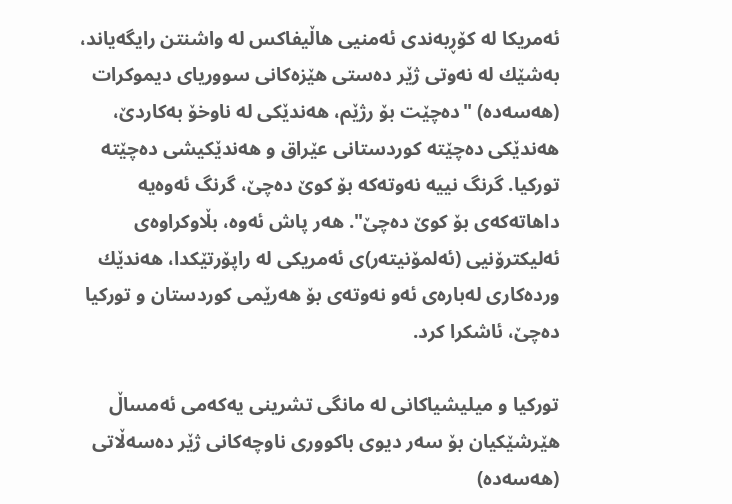ئه‌مریكا له‌ كۆڕبه‌ندی ئه‌منیی هاڵیفاكس له‌ واشنتن رایگه‌یاند، به‌شێك له‌ نه‌وتی ژێر ده‌ستی هێزه‌كانی سووریای دیموكرات (هه‌سه‌ده‌) "ده‌چێت بۆ رژێم، هه‌ندێكی له‌ ناوخۆ به‌كاردێ، هه‌ندێكی ده‌چێته‌ كوردستانی عێراق و هه‌ندێكیشی ده‌چێته‌ توركیا. گرنگ نییه‌ نه‌وته‌كه‌ بۆ كوێ ده‌چێ، گرنگ ئه‌وه‌یه‌ داهاته‌كه‌ی بۆ كوێ ده‌چێ". هه‌ر پاش ئه‌وه‌، بڵاوكراوه‌ی ئه‌لیكترۆنیی (ئه‌لمۆنیته‌ر)ی ئه‌مریكی له‌ راپۆرتێكدا، هه‌ندێك ورده‌كاری له‌باره‌ی ئه‌و نه‌وته‌ی بۆ هه‌رێمی كوردستان و توركیا ده‌چێ، ئاشكرا كرد.

توركیا و میلیشیاكانی له‌ مانگی تشرینی یه‌كه‌می ئه‌مساڵ هێرشێكیان بۆ سه‌ر دیوی باكووری ناوچه‌كانی ژێر ده‌سه‌ڵاتی (هه‌سه‌ده‌)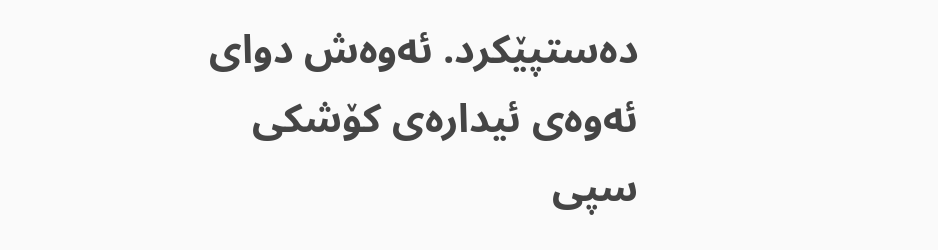ده‌ستپێكرد. ئه‌وه‌ش دوای ئه‌وه‌ی ئیداره‌ی كۆشكی سپی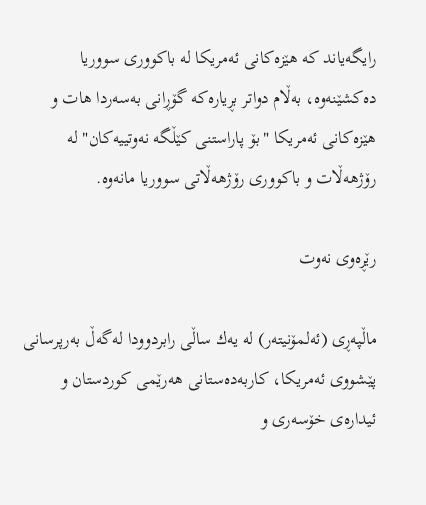رایگه‌یاند كه‌ هێزه‌كانی ئه‌مریكا له‌ باكووری سووریا ده‌كشێنه‌وه‌، به‌ڵام دواتر بڕیاره‌كه‌ گۆڕانی به‌سه‌ردا هات و هێزه‌كانی ئه‌مریكا "بۆ پاراستنی كێڵگه‌ نه‌وتییه‌كان" له‌ رۆژهه‌ڵات و باكووری رۆژهه‌ڵاتی سووریا مانه‌وه‌.

رێڕه‌وی نه‌وت

ماڵپه‌ڕی (ئه‌لمۆنیته‌ر) له‌ یه‌ك ساڵی رابردوودا له‌گه‌ڵ به‌رپرسانی پێشووی ئه‌مریكا، كاربه‌ده‌ستانی هه‌رێمی كوردستان و ئیداره‌ی خۆسه‌ری و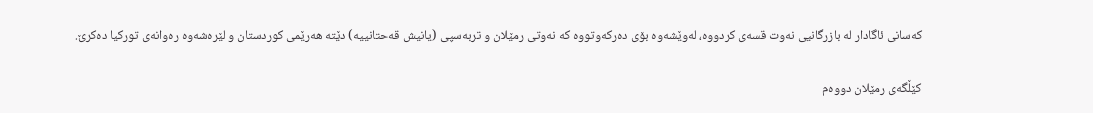كه‌سانی ئاگادار له‌ بازرگانیی نه‌وت قسه‌ی كردووه‌، له‌وێشه‌وه‌ بۆی ده‌ركه‌وتووه‌ كه‌ نه‌وتی رمێلان و تربه‌سپی (یانیش قه‌حتانییه‌) دێته‌ هه‌رێمی كوردستان و لێره‌شه‌وه‌ ره‌وانه‌ی توركیا ده‌كرێ.

كێڵگه‌ی رمێلان دووه‌م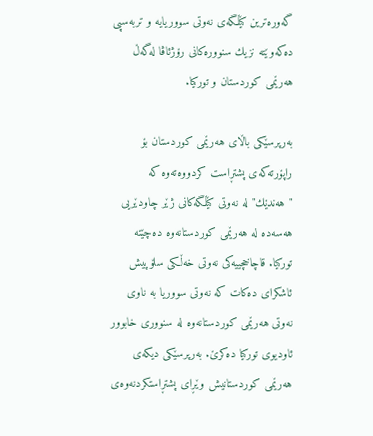گه‌وره‌ترین كێڵگه‌ی نه‌وتی سووریایه‌ و تربه‌سپی ده‌كه‌وێته‌ نزیك سنووره‌كانی رۆژئاڤا له‌گه‌ڵ هه‌رێمی كوردستان و توركیا.

به‌رپرسێكی باڵای هه‌رێمی كوردستان بۆ راپۆرته‌كه‌ی پشتڕاست كردووه‌ته‌وه‌ كه‌ "هه‌ندێك" له‌ نه‌وتی كێڵگه‌كانی ژێر چاودێریی هه‌سه‌ده‌ له‌ هه‌رێمی كوردستانه‌وه‌ ده‌چێته‌ توركیا. قاچاخچییه‌كی نه‌وتی خه‌ڵكی سلۆپیش ئاشكرای ده‌كات كه‌ نه‌وتی سووریا به‌ ناوی نه‌وتی هه‌رێمی كوردستانه‌وه‌ له‌ سنووری خابوور ئاودیوی توركیا ده‌كرێ. به‌رپرسێكی دیكه‌ی هه‌رێمی كوردستانیش وێڕای پشتڕاستكردنه‌وه‌ی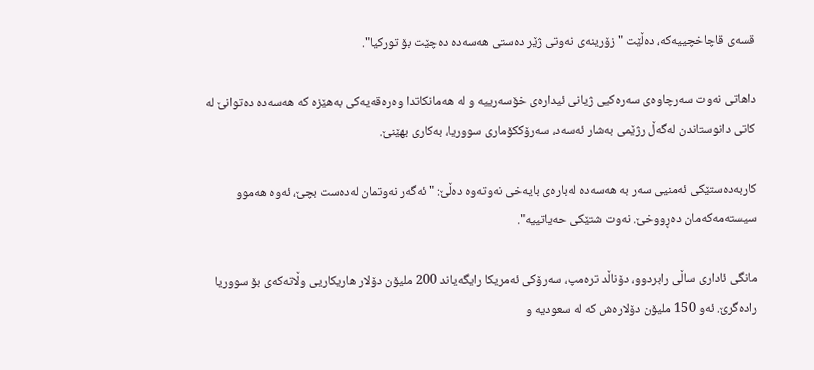قسه‌ی قاچاخچییه‌كه‌، ده‌ڵێت "زۆرینه‌ی نه‌وتی ژێر ده‌ستی هه‌سه‌ده‌ ده‌چێت بۆ توركیا".

داهاتی نه‌وت سه‌رچاوه‌ی سه‌ره‌كیی ژیانی ئیداره‌ی خۆسه‌رییه‌ و له‌ هه‌مانكاتدا وه‌ره‌قه‌یه‌كی به‌هێزه‌ كه‌ هه‌سه‌ده‌ ده‌توانێ له‌ كاتی دانوستاندن له‌گه‌ڵ رژێمی به‌شار ئه‌سه‌د، سه‌رۆككۆماری سووریا، به‌كاری بهێنێ.

كاربه‌ده‌ستێكی ئه‌منیی سه‌ر به‌ هه‌سه‌ده‌ له‌باره‌ی بایه‌خی نه‌وته‌وه‌ ده‌ڵێ: "ئه‌گه‌ر نه‌وتمان له‌ده‌ست بچێ، ئه‌وه‌ هه‌موو سیسته‌مه‌كه‌مان ده‌ڕووخێ. نه‌وت شتێكی حه‌یاتییه‌".

مانگی ئاداری ساڵی رابردوو، دۆناڵد تره‌مپ، سه‌رۆكی ئه‌مریكا رایگه‌یاند 200 ملیۆن دۆلار هاریكاریی وڵاته‌كه‌ی بۆ سووریا راده‌گرێ. ئه‌و 150 ملیۆن دۆلاره‌ش كه‌ له‌ سعودیه‌ و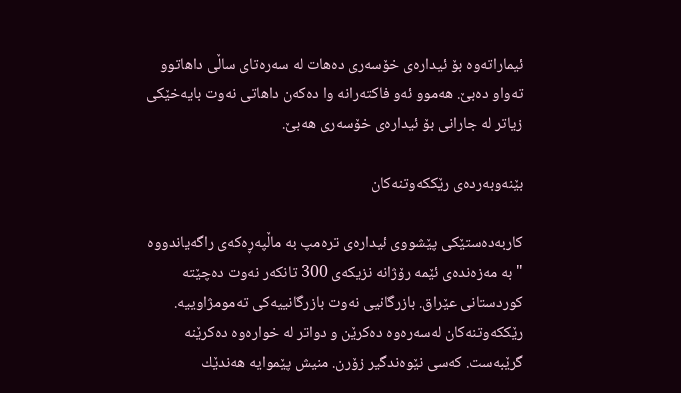ئیماراته‌وه‌ بۆ ئیداره‌ی خۆسه‌ری ده‌هات له‌ سه‌ره‌تای ساڵی داهاتوو ته‌واو ده‌بێ. هه‌موو ئه‌و فاكته‌رانه‌ وا ده‌كه‌ن داهاتی نه‌وت بایه‌خێكی زیاتر له‌ جارانی بۆ ئیداره‌ی خۆسه‌ری هه‌بێ.

بێنه‌وبه‌رده‌ی رێككه‌وتنه‌كان

كاربه‌ده‌ستێكی پێشووی ئیداره‌ی تره‌مپ به‌ ماڵپه‌ڕه‌كه‌ی راگه‌یاندووه‌ "به‌ مه‌زه‌نده‌ی ئێمه‌ رۆژانه‌ نزیكه‌ی 300 تانكه‌ر نه‌وت ده‌چێته‌ كوردستانى عێراق. بازرگانیی نه‌وت بازرگانییه‌كی ته‌مومژاوییه‌. رێككه‌وتنه‌كان له‌سه‌ره‌وه‌ ده‌كرێن و دواتر له‌ خواره‌وه‌ ده‌كرێنه‌ گرێبه‌ست. كه‌سی نێوه‌ندگیر زۆرن. منیش پێموایه‌ هه‌ندێك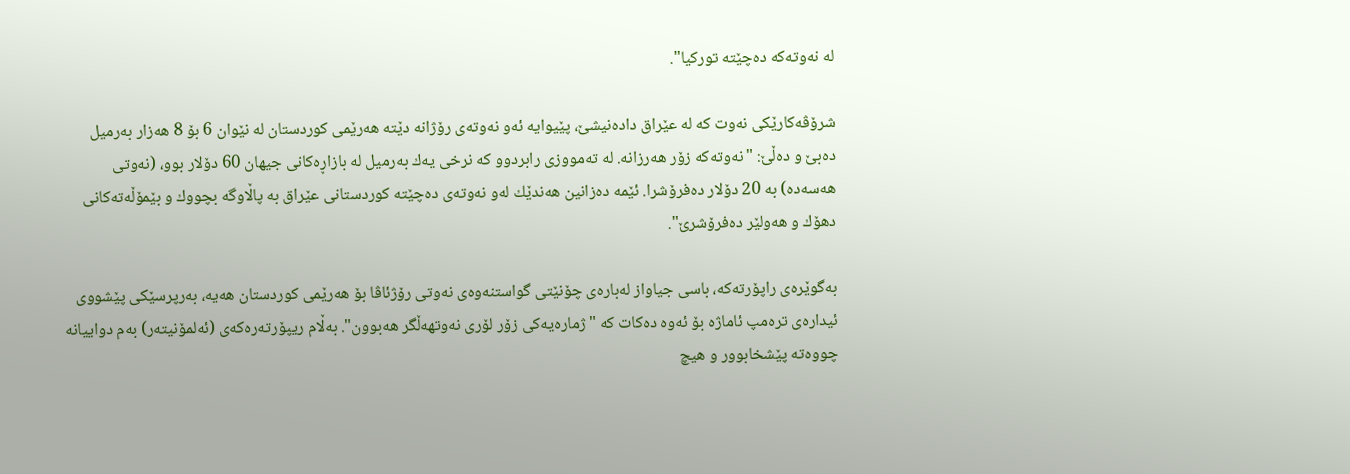له‌ نه‌وته‌كه‌ ده‌چێته‌ توركیا".

شرۆڤه‌كارێكی نه‌وت كه‌ له‌ عێراق داده‌نیشێ، پێیوایه‌ ئه‌و نه‌وته‌ی رۆژانه‌ دێته‌ هه‌رێمی كوردستان له‌ نێوان 6 بۆ 8 هه‌زار به‌رمیل ده‌بێ و ده‌ڵێ: "نه‌وته‌كه‌ زۆر هه‌رزانه‌. له‌ ته‌مووزی رابردوو كه‌ نرخی یه‌ك به‌رمیل له‌ بازاڕه‌كانی جیهان 60 دۆلار بوو، (نه‌وتی هه‌سه‌ده‌) به‌ 20 دۆلار ده‌فرۆشرا. ئێمه‌ ده‌زانین هه‌ندێك له‌و نه‌وته‌ی ده‌چێته‌ كوردستانی عێراق به‌ پاڵاوگه‌ بچووك و بێمۆڵه‌ته‌كانی دهۆك و هه‌ولێر ده‌فرۆشرێ".

به‌گوێره‌ی راپۆرته‌كه‌، باسی جیاواز له‌باره‌ی چۆنێتی گواستنه‌وه‌ی نه‌وتی رۆژئاڤا بۆ هه‌رێمی كوردستان هه‌یه‌، به‌رپرسێكی پێشووی ئیداره‌ی تره‌مپ ئاماژه‌ بۆ ئه‌وه‌ ده‌كات كه‌ "ژماره‌یه‌كی زۆر لۆری نه‌وتهه‌ڵگر هه‌بوون". به‌ڵام ریپۆرته‌ره‌كه‌ی (ئه‌لمۆنیته‌ر) به‌م دواییانه‌ چووه‌ته‌ پێشخابوور و هیچ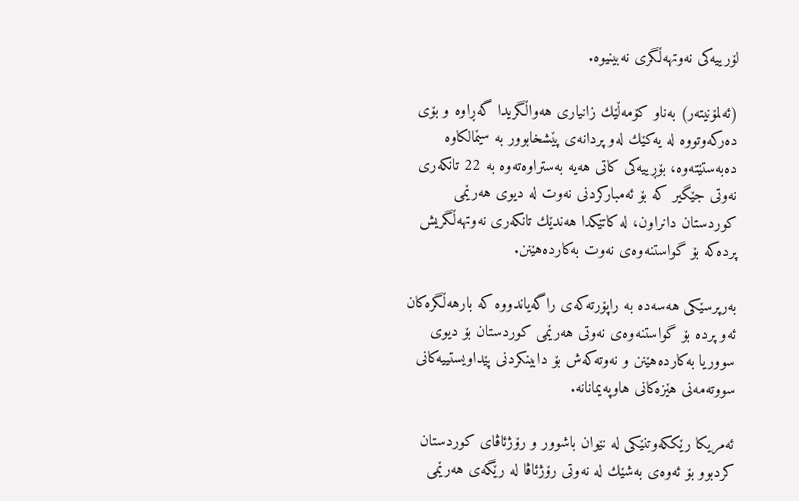لۆرییه‌كی نه‌وتهه‌ڵگری نه‌بینیوه‌.

(ئه‌لمۆنیته‌ر) به‌ناو كۆمه‌ڵێك زانیاری هه‌واڵگریدا گه‌ڕاوه‌ و بۆی ده‌ركه‌وتووه‌ له‌ یه‌كێك له‌و پردانه‌ی پێشخابوور به‌ سێمالكاوه‌ ده‌به‌ستێته‌وه‌، بۆڕییه‌كی كاتی هه‌یه‌ به‌ستراوه‌ته‌وه‌ به‌ 22 تانكه‌ری نه‌وتی جێگیر كه‌ بۆ ئه‌مباركردنی نه‌وت له‌ دیوی هه‌رێمی كوردستان دانراون، له‌ كاتێكدا هه‌ندێك تانكه‌ری نه‌وتهه‌ڵگریش پرده‌كه‌ بۆ گواستنه‌وه‌ی نه‌وت به‌كارده‌هێنن.

به‌رپرسێكی هه‌سه‌ده‌ به‌ راپۆرته‌كه‌ی راگه‌یاندووه‌ كه‌ بارهه‌ڵگره‌كان ئه‌و پرده‌ بۆ گواستنه‌وه‌ی نه‌وتی هه‌رێمی كوردستان بۆ دیوی سووریا به‌كارده‌هێنن و نه‌وته‌كه‌ش بۆ دابینكردنی پێداویستییه‌كانی سووته‌مه‌نی هێزه‌كانی هاوپه‌یمانانه‌.

ئه‌مریكا رێككه‌وتنێكی له‌ نێوان باشوور و رۆژئاڤای كوردستان كردبوو بۆ ئه‌وه‌ی به‌شێك له‌ نه‌وتی رۆژئاڤا له‌ رێگه‌ی هه‌رێمی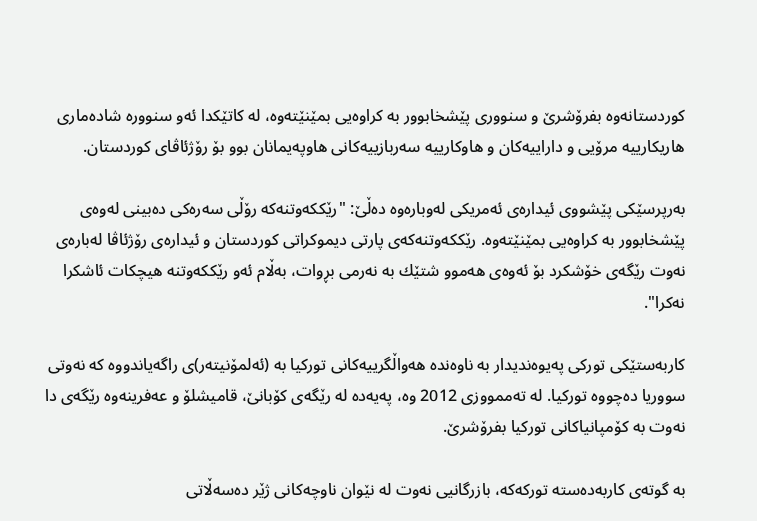كوردستانه‌وه‌ بفرۆشرێ و سنووری پێشخابوور به‌ كراوه‌یی بمێنێته‌وه‌، له‌ كاتێكدا ئه‌و سنووره‌ شاده‌ماری هاریكارییه‌ مرۆیی و داراییه‌كان و هاوكارییه‌ سه‌ربازییه‌كانی هاوپه‌یمانان بوو بۆ رۆژئاڤای كوردستان.

به‌رپرسێكی پێشووی ئیداره‌ی ئه‌مریكی له‌وباره‌وه‌ ده‌ڵێ: "رێككه‌وتنه‌كه‌ رۆڵی سه‌ره‌كی ده‌بینی له‌وه‌ی پێشخابوور به‌ كراوه‌یی بمێنێته‌وه‌. رێككه‌وتنه‌كه‌ی پارتی دیموكراتی كوردستان و ئیداره‌ی رۆژئاڤا له‌باره‌ی نه‌وت رێگه‌ی خۆشكرد بۆ ئه‌وه‌ی هه‌موو شتێك به‌ نه‌رمی بڕوات، به‌ڵام ئه‌و رێككه‌وتنه‌ هیچكات ئاشكرا نه‌كرا".

كاربه‌ستێكی توركی په‌یوه‌ندیدار به‌ ناوه‌نده‌ هه‌واڵگرییه‌كانی توركیا به‌ (ئه‌لمۆنیته‌ر)ی راگه‌یاندووه‌ كه‌ نه‌وتی سووریا ده‌چووه‌ توركیا. له‌ ته‌ممووزی 2012 وه‌، په‌یه‌ده‌ له‌ رێگه‌ی كۆبانێ، قامیشلۆ و عه‌فرینه‌وه‌ رێگه‌ی دا نه‌وت به‌ كۆمپانیاكانی توركیا بفرۆشرێ.

به‌ گوته‌ی كاربه‌ده‌سته‌ توركه‌كه‌، بازرگانیی نه‌وت له‌ نێوان ناوچه‌كانی ژێر ده‌سه‌ڵاتی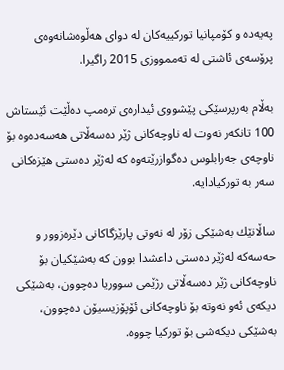په‌یه‌ده‌ و كۆمپانیا توركییه‌كان له‌ دوای هه‌ڵوه‌شانه‌وه‌ی پرۆسه‌ی ئاشتی له‌ ته‌ممووزی 2015 راگیرا.

به‌ڵام به‌رپرسێكی پێشووی ئیداره‌ی تره‌مپ ده‌ڵێت ئێستاش 100 تانكه‌ر نه‌وت له‌ ناوچه‌كانی ژێر ده‌سه‌ڵاتی هه‌سه‌ده‌وه‌ بۆ ناوچه‌ی جه‌رابلوس ده‌گوازرێته‌وه‌ كه‌ له‌ژێر ده‌ستی هێزه‌كانی سه‌ر به‌ توركیادایه‌.

ساڵانێك به‌شێكی زۆر له‌ نه‌وتی پارێزگاكانی دێره‌زوور و حه‌سه‌كه‌ له‌ژێر ده‌ستی داعشدا بوون كه‌ به‌شێكیان بۆ ناوچه‌كانی ژێر ده‌سه‌ڵاتی رژێمی سووریا ده‌چوون، به‌شێكی دیكه‌ی ئه‌و نه‌وته‌ بۆ ناوچه‌كانی ئۆپۆزیسیۆن ده‌چوون، به‌شێكی دیكه‌شی بۆ توركیا چووه‌.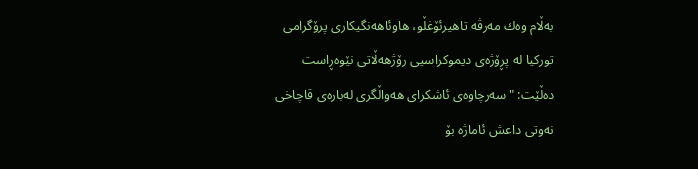به‌ڵام وه‌ك مه‌رڤه‌ تاهیرئۆغڵو، هاوئاهه‌نگیكاری پرۆگرامی توركیا له‌ پڕۆژه‌ی دیموكراسیی رۆژهه‌ڵاتی نێوه‌ڕاست ده‌ڵێت: "سه‌رچاوه‌ی ئاشكرای هه‌واڵگری له‌باره‌ی قاچاخی نه‌وتی داعش ئاماژه‌ بۆ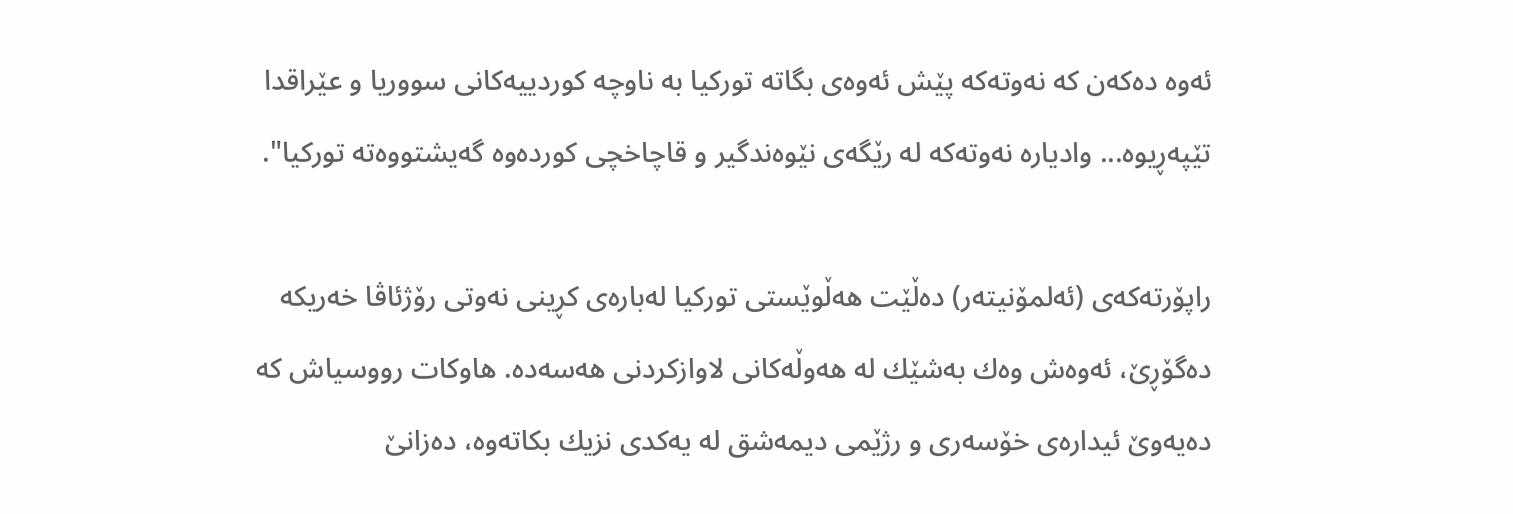ئه‌وه‌ ده‌كه‌ن كه‌ نه‌وته‌كه‌ پێش ئه‌وه‌ی بگاته‌ توركیا به‌ ناوچه‌ كوردییه‌كانی سووریا و عێراقدا تێپه‌ڕیوه‌... وادیاره‌ نه‌وته‌كه‌ له‌ رێگه‌ی نێوه‌ندگیر و قاچاخچی كورده‌وه‌ گه‌یشتووه‌ته‌ توركیا".

راپۆرته‌كه‌ی (ئه‌لمۆنیته‌ر) ده‌ڵێت هه‌ڵوێستی توركیا له‌باره‌ی كڕینی نه‌وتی رۆژئاڤا خه‌ریكه‌ ده‌گۆڕێ، ئه‌وه‌ش وه‌ك به‌شێك له‌ هه‌وڵه‌كانی لاوازكردنی هه‌سه‌ده‌. هاوكات رووسیاش كه‌ ده‌یه‌وێ ئیداره‌ی خۆسه‌ری و رژێمی دیمه‌شق له‌ یه‌كدی نزیك بكاته‌وه‌، ده‌زانێ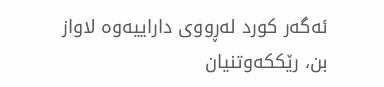ئه‌گه‌ر كورد له‌ڕووی داراییه‌وه‌ لاواز بن، رێككه‌وتنیان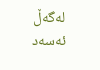له‌گه‌ڵ ئه‌سه‌د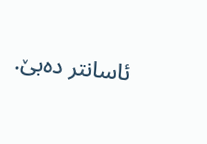ئاسانتر ده‌بێ.